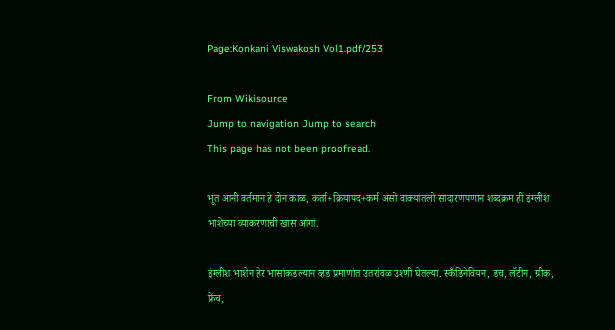Page:Konkani Viswakosh Vol1.pdf/253

From Wikisource
Jump to navigation Jump to search
This page has not been proofread.

भूत आनी वर्तमान हे दोन काळ, कर्ता+क्रियापद+कर्म असो वाक्यांतलो सादारणपणान शब्दक्रम हीं इंग्लीश भाशेच्या व्याकरणाचीं खास आंगां.

इंग्लीश भाशेन हेर भासांकडल्यान व्हड प्रमाणांत उतरांवळ उश्णी घेतल्या. स्कँडिनेवियन, डच, लॅटीन, ग्रीक, फ्रेंच,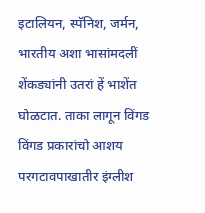इटालियन, स्पॅनिश, जर्मन, भारतीय अशा भासांमदलीं शेंकड्यांनी उतरां हें भाशेंत घोळटात. ताका लागून विंगड विंगड प्रकारांचो आशय परगटावपाखातीर इंग्लीश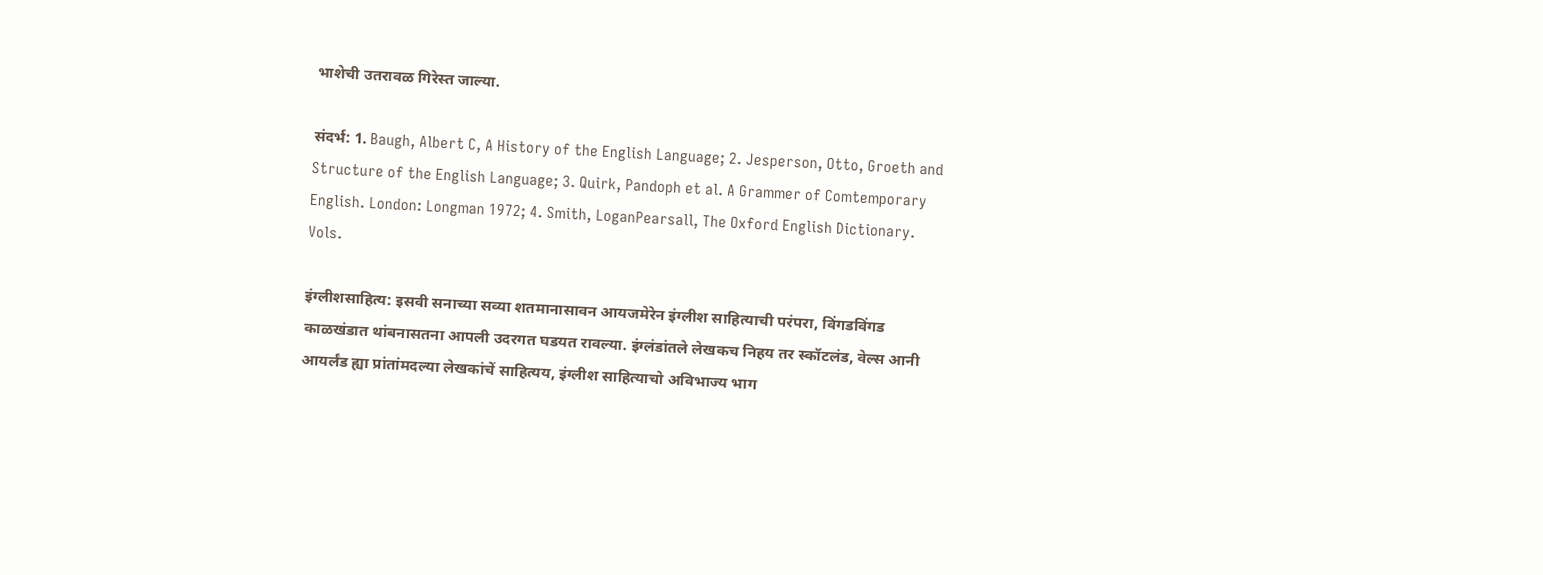भाशेची उतरावळ गिरेस्त जाल्या.

संदर्भ: 1. Baugh, Albert C, A History of the English Language; 2. Jesperson, Otto, Groeth and Structure of the English Language; 3. Quirk, Pandoph et al. A Grammer of Comtemporary English. London: Longman 1972; 4. Smith, LoganPearsall, The Oxford English Dictionary. Vols.

इंग्लीशसाहित्य: इसवी सनाच्या सव्या शतमानासावन आयजमेरेन इंग्लीश साहित्याची परंपरा, विंगडविंगड काळखंडात थांबनासतना आपली उदरगत घडयत रावल्या. इंग्लंडांतले लेखकच निहय तर स्कॉटलंड, वेल्स आनी आयर्लंड ह्या प्रांतांमदल्या लेखकांचें साहित्यय, इंग्लीश साहित्याचो अविभाज्य भाग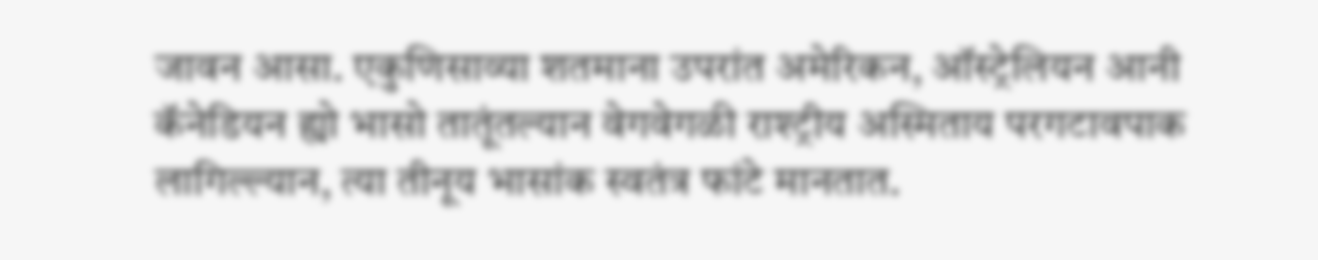जावन आसा. एकुणिसाव्या शतमाना उपरांत अमेरिकन, ऑस्ट्रेलियन आनी कॅनेडियन ह्यो भासो तातूंतल्यान वेगवेगळी राश्ट्रीय अस्मिताय परगटावपाक लागिल्ल्यान, त्या तीनूय भासांक स्वतंत्र फांटे मानतात.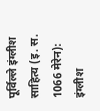पूर्विल्ले इंग्लीश साहित्य (इ. स. 1066 मेरेन): इंग्लीश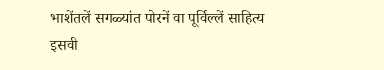भाशेंतलें सगळ्यांत पोरनें वा पूर्विल्लें साहित्य इसवी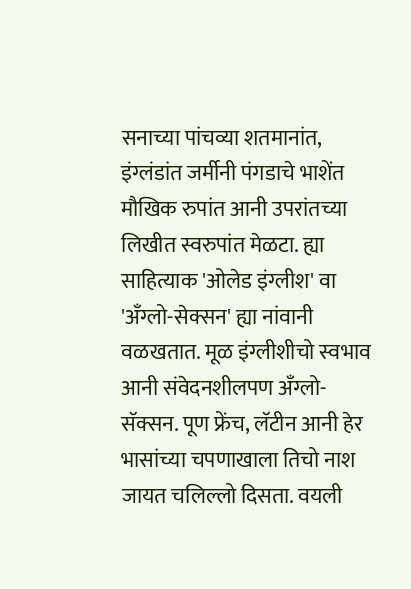सनाच्या पांचव्या शतमानांत, इंग्लंडांत जर्मीनी पंगडाचे भाशेंत मौखिक रुपांत आनी उपरांतच्या लिखीत स्वरुपांत मेळटा. ह्या साहित्याक 'ओलेड इंग्लीश' वा 'अँग्लो-सेक्सन' ह्या नांवानी वळखतात. मूळ इंग्लीशीचो स्वभाव आनी संवेदनशीलपण अँग्लो-सॅक्सन. पूण फ्रेंच, लॅटीन आनी हेर भासांच्या चपणाखाला तिचो नाश जायत चलिल्लो दिसता. वयली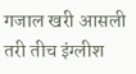गजाल खरी आसली तरी तीच इंग्लीश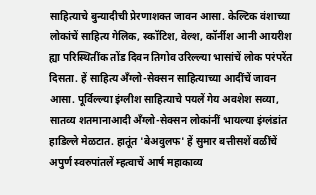साहित्याचे बुन्यादीची प्रेरणाशक्त जावन आसा. केल्टिक वंशाच्या लोकांचें साहित्य गेलिक, स्कॉटिश, वेल्श, कॉर्नीश आनी आयरीश ह्या परिस्थितींक तोंड दिवन तिगोव उरिल्ल्या भासांचें लोक परंपरेंत दिसता. हें साहित्य अँग्लो-सेक्सन साहित्याच्या आदींचें जावन आसा. पूर्विल्ल्या इंग्लीश साहित्याचे पयलें गेय अवशेश सव्या, सातव्य शतमानाआदी अँग्लो-सेक्सन लोकांनीं भायल्या इंग्लंडांत हाडिल्ले मेळटात. हातूंत 'बेअवुलफ' हें सुमार बत्तीसशें वळींचें अपुर्ण स्वरुपांतलें म्हत्वाचें आर्ष महाकाव्य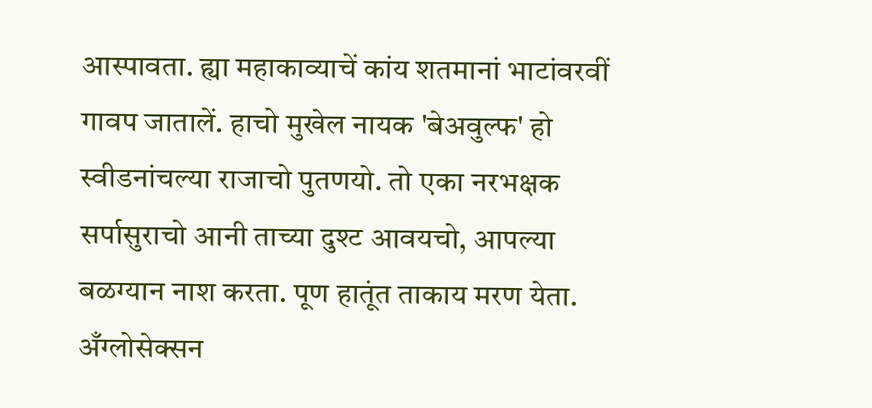आस्पावता. ह्या महाकाव्याचें कांय शतमानां भाटांवरवीं गावप जातालें. हाचो मुखेल नायक 'बेअवुल्फ' हो स्वीडनांचल्या राजाचो पुतणयो. तो एका नरभक्षक सर्पासुराचो आनी ताच्या दुश्ट आवयचो, आपल्या बळग्यान नाश करता. पूण हातूंत ताकाय मरण येता. अँग्लोसेक्सन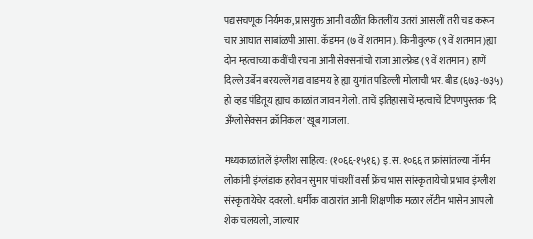पद्यसचणूक निर्यमक, प्रासयुक्त आनी वळींत कितलींय उतरां आसलीं तरी चड करून चार आघात साबांळपी आसा. कॅडमन ‍(७ वें शतमान). किनीवुल्फ (९ वें शतमान)ह्या दोन म्हत्वाच्या कवींची रचना आनी सेक्सनांचो राजा आल्फ्रेड (९ वें शतमान) हाणें दिल्ले उर्बेन बरयल्लें गद्य वाङमय हे ह्या युगांत पडिल्ली मोलाची भर. बीड (६७३-७३५) हो व्हड पंडितूय ह्याच काळांत जावन गेलो. ताचें इतिहासाचें म्हत्वाचें टिपणपुस्तक 'दि अँग्लोसेक्सन क्रॉनिकल' खूब गाजला.

मध्यकाळांतलें इंग्लीश साहित्य: (१०६६-१५१६) इ.स. १०६६ त फ्रांसांतल्या नॉर्मन लोकांनी इंग्लंडाक हरोवन सुमार पांचशीं वर्सां फ्रेंच भास सांस्कृतायेचो प्रभाव इंग्लीश संस्कृतायेचेर दवरलो. धर्मीक वाठारांत आनी शिक्षणीक मळार लॅटीन भासेन आपलो शेक चलयलो, जाल्यार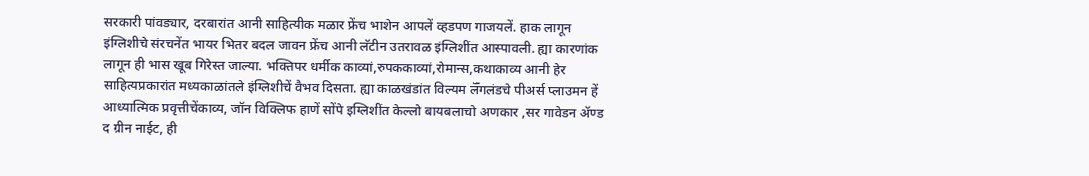सरकारी पांवड्यार, दरबारांत आनी साहित्यीक मळार फ्रेंच भाशेन आपलें व्हडपण गाजयलें. हाक लागून इंग्लिशीचे संरचनेंत भायर भितर बदल जावन फ्रेंच आनी लॅटीन उतरावळ इंग्लिशींत आस्पावली. ह्या कारणांक लागून ही भास खूब गिरेस्त जाल्या. भक्तिपर धर्मीक काव्यां,रुपककाव्यां,रोमान्स,कथाकाव्य आनी हेर साहित्यप्रकारांत मध्यकाळांतले इंग्लिशीचें वैभव दिसता. ह्या काळखंडांत विल्यम लॅँगलंडचे पीअर्स प्लाउमन हें आध्यात्मिक प्रवृत्तीचेंकाव्य, जॉन विक्लिफ हाणें सोंपे इग्लिशींत केल्लो बायबलाचो अणकार ,सर गावेडन ॲण्ड द ग्रीन नाईट, ही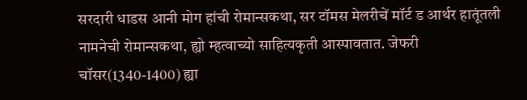सरदारी धाडस आनी मोग हांची रोमान्सकथा, सर टॉमस मेलरीचें मॉर्ट ड आर्थर हातूंतली नामनेची रोमान्सकथा, ह्यो म्हत्वाच्यो साहित्यकृती आस्पावतात. जेफरी चॉसर(1340-1400) ह्या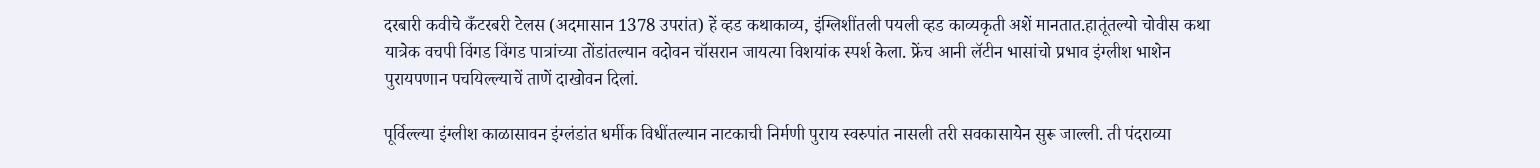दरबारी कवीचे कँटरबरी टेलस (अदमासान 1378 उपरांत) हें व्हड कथाकाव्य, इंग्लिशींतली पयली व्हड काव्यकृती अशें मानतात.हातूंतल्यो चोवीस कथा यात्रेक वचपी विंगड विंगड पात्रांच्या तोंडांतल्यान वदोवन चॉसरान जायत्या विशयांक स्पर्श केला. फ्रेंच आनी लॅटीन भासांचो प्रभाव इंग्लीश भाशेन पुरायपणान पचयिल्ल्याचें ताणें दाखोवन दिलां.

पूर्विल्ल्या इंग्लीश काळासावन इंग्लंडांत धर्मीक विधींतल्यान नाटकाची निर्मणी पुराय स्वरुपांत नासली तरी सवकासायेन सुरू जाल्ली. ती पंदराव्या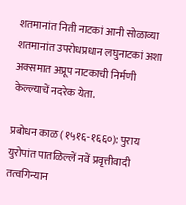शतमानांत निती नाटकां आनी सोळाव्या शतमानांत उपरोधप्रधान लघुनाटकां अशा अक्समात अप्रूप नाटकाची निर्मणी केल्ल्याचें नदरेक येता.

प्रबोधन काळ ‍‌(१५१६-१६६०): पुराय युरोपांत पातळिल्लें नवें प्रवृत्तीवादी तत्वगिन्यान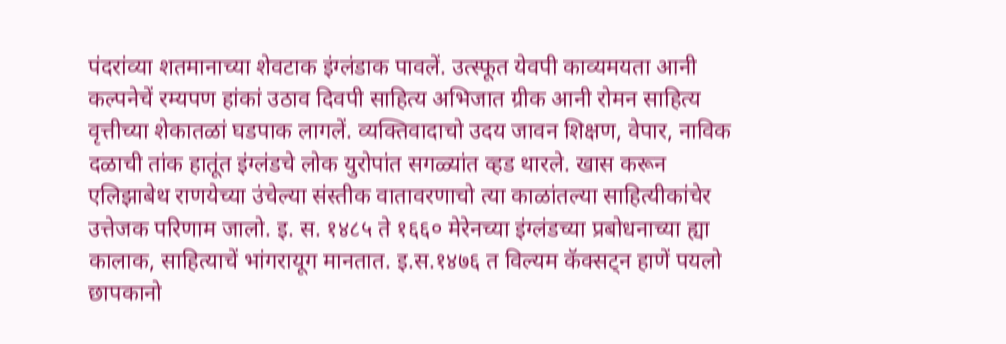पंदरांव्या शतमानाच्या शेवटाक इंग्लंडाक पावलें. उत्स्फूत येवपी काव्यमयता आनी कल्पनेचें रम्यपण हांकां उठाव दिवपी साहित्य अभिजात ग्रीक आनी रोमन साहित्य वृत्तीच्या शेकातळां घडपाक लागलें. व्यक्तिवादाचो उदय जावन शिक्षण, वेपार, नाविक दळाची तांक हातूंत इंग्लंडचे लोक युरोपांत सगळ्यांत व्हड थारले. खास करून एलिझाबेथ राणयेच्या उंचेल्या संस्तीक वातावरणाचो त्या काळांतल्या साहित्यीकांचेर उत्तेजक परिणाम जालो. इ. स. १४८५ ते १६६० मेरेनच्या इंग्लंडच्या प्रबोधनाच्या ह्या कालाक, साहित्याचें भांगरायूग मानतात. इ.स.१४७६ त विल्यम कॅक्सट्न हाणें पयलो छापकानो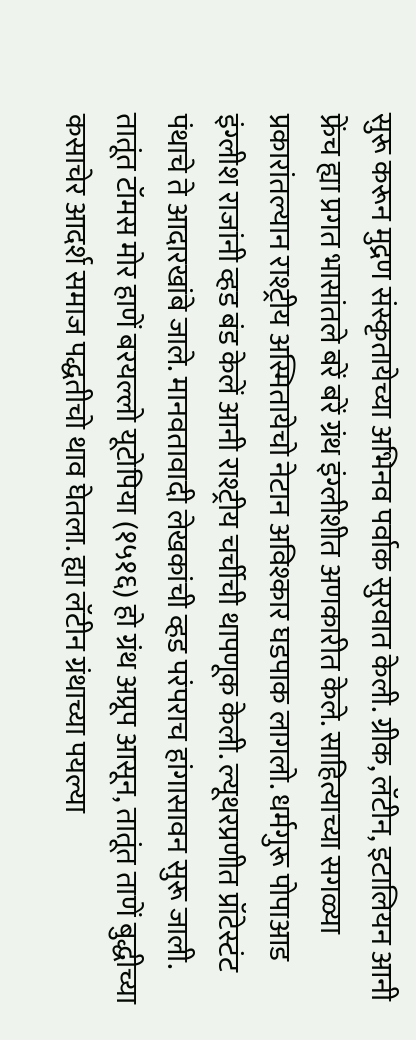सुरू करून मुद्रण संस्कृतायेच्या अभिनव पर्वाक सुरवात केली. ग्रीक, लॅटीन, इटालियन आनी फ्रेंच ह्या प्रगत भासांतले बरें बरें ग्रंथ इंग्लीशीत अणकारीत केले. साहित्याच्या सगळ्या प्रकारांतल्यान राश्ट्रीय अस्मितायेचो नेटान अविश्कार घडपाक लागलो. धर्मगुरू पोपाआड इंग्लीश राजांनी व्हड बंड केलें आनी राश्ट्रीय चर्चीची थापणूक केली. ल्यूथरप्रणीत प्रॉटेस्टंट पंथाचे ते आदारखांबे जाले. मानवतावादी लेखकांची व्हड परंपराच हांगासावन सुरू जाली. तातूंत टॉमस मोर हाणें बरयल्लो यूटोपिया (१५१६) हो ग्रंथ अप्रूप आसून, तातूंत ताणें बुद्धीच्या कसाचेर आदर्श समाज पद्धतीचो थाव घेतला. ह्या लॅटीन ग्रंथाच्या पयल्या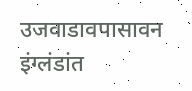उजवाडावपासावन इंग्लंडांत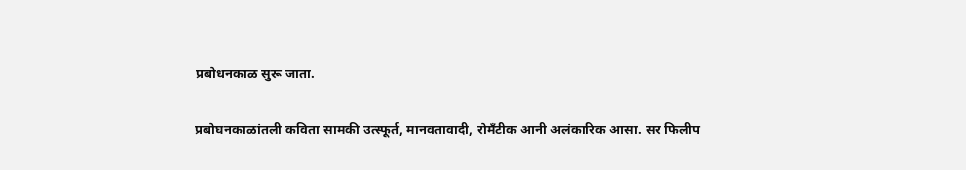प्रबोधनकाळ सुरू जाता.

प्रबोघनकाळांतली कविता सामकी उत्स्फूर्त, मानवतावादी, रोमँटीक आनी अलंकारिक आसा. सर फिलीप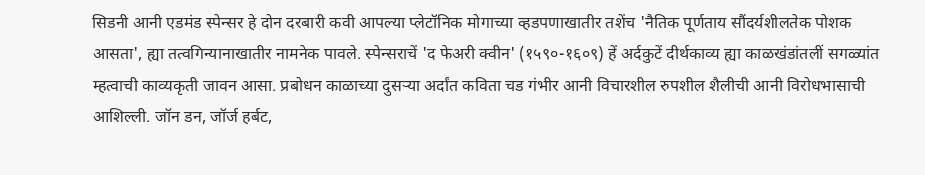सिडनी आनी एडमंड स्पेन्सर हे दोन दरबारी कवी आपल्या प्लेटॉनिक मोगाच्या व्हडपणाखातीर तशेंच 'नैतिक पूर्णताय सौंदर्यशीलतेक पोशक आसता', ह्या तत्वगिन्यानाखातीर नामनेक पावले. स्पेन्सराचें 'द फेअरी क्वीन' (१५९०-१६०९) हें अर्दकुटें दीर्थकाव्य ह्या काळखंडांतलीं सगळ्यांत म्हत्वाची काव्यकृती जावन आसा. प्रबोधन काळाच्या दुसऱ्या अर्दांत कविता चड गंभीर आनी विचारशील रुपशील शैलीची आनी विरोधभासाची आशिल्ली. जॉन डन, जॉर्ज हर्बट,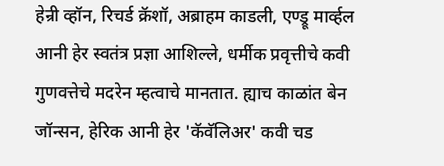हेन्री व्हॉन, रिचर्ड क्रॅशॉ, अब्राहम काडली, एण्ड्रू मार्व्हल आनी हेर स्वतंत्र प्रज्ञा आशिल्ले, धर्मीक प्रवृत्तीचे कवी गुणवत्तेचे मदरेन म्हत्वाचे मानतात. ह्याच काळांत बेन जॉन्सन, हेरिक आनी हेर 'कॅवॅलिअर' कवी चड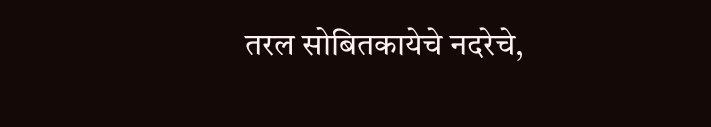तरल सोबितकायेचे नदरेचे,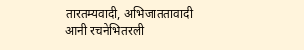तारतम्यवादी, अभिजाततावादी आनी रचनेभितरली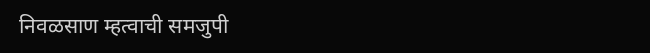निवळसाण म्हत्वाची समजुपी